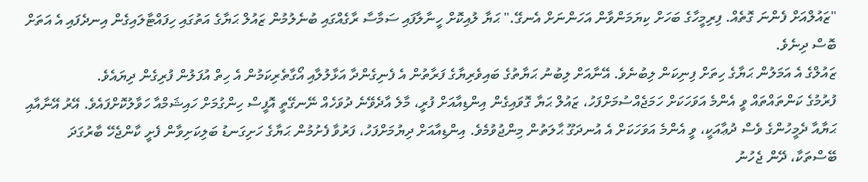"ޒައުލްއަށް ފެންނަ ގޮތެއް. ފިރިމީހާގެ ބަހަށް ކިޔަމަންވާން އަހަންނަށް އެނގޭ." ޙަޔާ ލުއިކޮށް ހީނާލާފައި ސަމާސާ ރާގެއްގައި ބުނެލުމުން ޒައުލް ޙަޔާގެ އަތުގައި ހިފައްޓާލައިގެން އިނދެފައި އެ އަތަށް ބޮސް ދިނެވެ.
ޒައުލްގެ އެ އަމަލުން ޙަޔާގެ ހިތަށް ފިނިކަން ލިބުނެވެ. އޭނާއަށް ލިބުނު ޙަޔާތުގެ ބައިވެރިޔާގެ ފަރާތުން އެ ފެނިގެންދާ އަޅާލުލާއި އޯގާތެރިކަމުން އެ ހިތް އުފަލުން ފުރިގެން ދިޔައެވެ.
ފުރުމުގެ ކަންތައްތައް ވީ އެންމެ އަވަހަކަށް ހަމަޖެއްސުމަށްފަހު، ޒައުލް ޙަޔާ ގޮވައިގެން އިންޑިއާއަށް ފުރީ، މާލެ އާދެވޭނެ ދުވަހެއް ނޭނގޭތީ އޮފީސް ހިންގުމަށް ހައިޝަމްއާ ހަވާލުކޮށްފައެވެ. އޭރު އޭނާއާއި ޙަޔާއާ ދެމީހުންގެ ވެސް ދުޢާއަކީ، ވީ އެންމެ އަވަހަކަށް އެ އުނދަގޫ ޙާލަތުން މިންޖުވުމެވެ. އިންޑިއާއަށް ދިޔުމަށްފަހު، ފަރުވާ ފެށުމުން ޙަޔާގެ ހަށިގަނޑު ބަލިކަށިވާން ފެށީ ކާންޖެހޭ ބާރުގަދަ ބޭސްތަކާ، ދޭން ޖެހުނު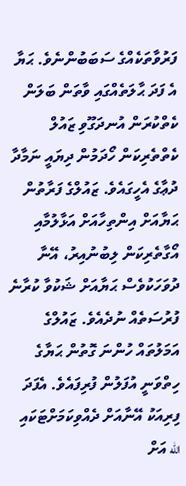ފަރުވާތަކެއްގެ ސަބަބުންނެވެ. ޙަޔާ އެ ފަދަ ޙާލަތެއްގައި ވާތަން ބަލަން ކެތްކުރަން އުނދަގޫވި ޒައުލް ކެތްތެރިކަން ހޯދަމުން ދިޔައީ ނަމާދާ ދުޢާގެ އެހީގައެވެ. ޒައުލްގެ ފަރާތުން ޙަޔާއަށް އިންތިހާއަށް އަޅާލުމާއި އޯގާތެރިކަން ލިބުނުއިރު، އޭނާ ދުވަހަކުވެސް ޙަޔާއަށް ޝަކުވާ ކުރާނެ ފުރުސަތެއް ނުދެއެވެ. ޒައުލްގެ އަމަލުތައް ހުންނަ ގޮތުން ޙަޔާގެ ހިތްވަނީ އުފަލުން ފުރިފައެވެ. އެފަދަ ފިރިއަކު އޭނާއަށް ދެއްވިކަމަށްޓަކައި الله އަށް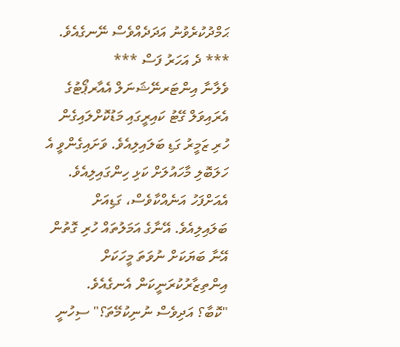ޙަމްދުކުރެވުނު އަދަދެއްވެސް ނޭނގެއެވެ.
*** ދެ އަހަރު ފަސް ***
ވެލާނާ އިންޓަރނޭޝަނަލް އެއާރޕޯޓުގެ އެރައިވަލް ގޭޓު ކައިރީގައި މަޑުކޮށްލައިގެން ހުރި ޒަމީރު ގަޑި ބަލައިލިއެވެ. ވަށައިގެންވީ އެ ހަލަބޮލި މާހައުލަށް ކަޅި ހިންގައިލިއެވެ. އެއަށްފަހު އަނެއްކާވެސް، ގަޑިއަށް ބަލައިލިއެވެ. އޭނާގެ އަމަލުތައް ހުރި ގޮތުން އޭނާ ބަޔަކަށް ނުވަތަ މީހަކަށް އިންތިޒާރުކުރަނީކަން އެނގެއެވެ.
"ކޮބާ؟ އަދިވެސް ނުނިކުމޭތަ؟" ސިހުނީ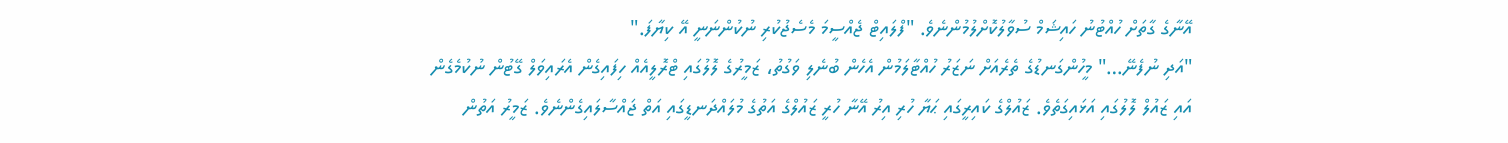އޭނާގެ ގާތަށް ހުއްޓުނު ހައިޝަމް ސުވާލުކޮށްލުމުންނެވެ. "ފްލައިޓް ޖެއްސީމަ މެސެޖުކުރި ނުކުންނަނީ އޭ ކިޔާފަ."
"އަދި ނުފެނޭ…" މީހުންގަނޑުގެ ތެރެއަށް ނަޒަރު ހުއްޓާލަމުން އެހެން ބުނެލި ވަގުތު، ޒަމީރުގެ ލޮލުގައި ޓްރޮލީއެއް ހިފައިގެން އެރައިވަލް ގޭޓުން ނުކުމެގެން އައި ޒައުލް ލޮލުގައި އަޅައިގަތެވެ. ޒައުލްގެ ކައިރީގައި ޙަޔާ ހުރި އިރު އޭނާ ހުރީ ޒައުލްގެ އަތުގެ މުލައްދަނޑީގައި އަތް ޖައްސާލައިގެންނެވެ. ޒަމީރު އަތުން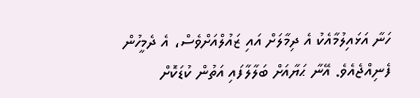ހަނާ އަޅައިލުމާއެކު އެ ދިމާލަށް އައި ޒައުލްއަށްވެސް، އެ ދެމީހުން ފެނިއްޖެއެވެ. އޭނާ ޙަޔާއަށް ބަލާލާފައި އަތުން ކުޑަކޮށް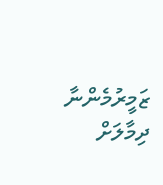ޒަމީރުމެންނާ ދިމާލަށް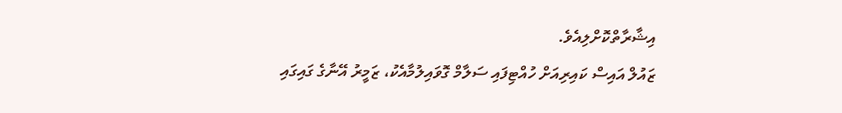އިޝާރާތްކޮށްލިއެވެ.
ޒައުލް އައިސް ކައިރިއަށް ހުއްޓިފައި ސަލާމް ގޮވައިލުމާއެކު، ޒަމީރު އޭނާގެ ގައިގައި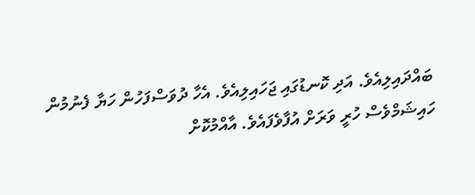ބައްދައިލިއެވެ. އަދި ކޮނޑުގައި ޖަހައިލިއެވެ. އެހާ ދުވަސްފަހުން ހަޔާ ފެނުމުން ހައިޝަމްވެސް ހުރީ ވަރަށް އުފާވެފައެވެ. އާއްމުކޮށް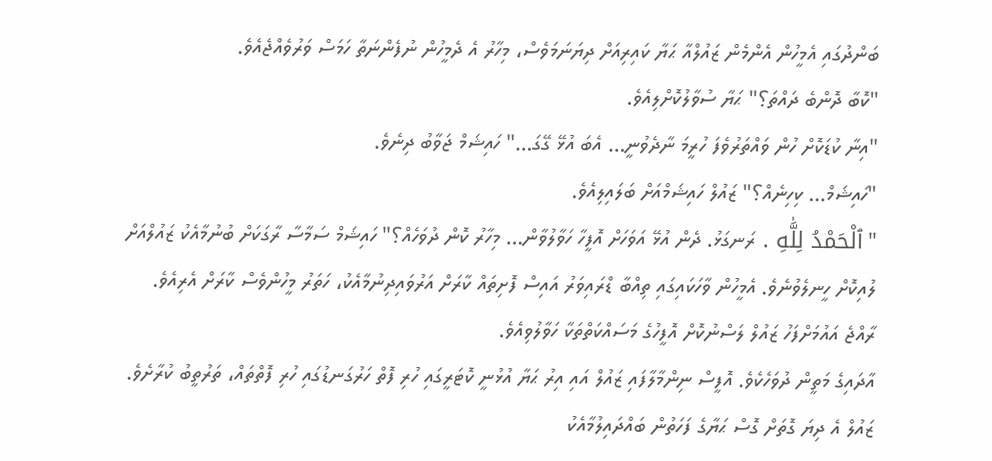ބަންދުގައި އެމީހުން އެންމެން ޒައުލްއާ ޙަޔާ ކައިރިއަށް ދިޔަނަމަވެސް، މިހާރު އެ ދެމީހުން ނުފެންނަތާ ހަމަސް ވަރުވެއްޖެއެވެ.
"ކޮބާ ދޮންބެ ދައްތަ؟" ޙަޔާ ސުވާލުކޮށްލިއެވެ.
"އިނާ ކުޑަކޮށް ހުން ވައްތަރުވެފަ ހުރީމަ ނާދެވުނީ… އެބަ އުޅޭ ގޭގަ…" ހައިޝަމް ޖަވާބު ދިނެވެ.
"ހައިޝަމް… ކިހިނެއް؟" ޒައުލް ހައިޝަމްއަށް ބަލައިލިއެވެ.
"ٱلْحَمْدُ لِلَّٰهِ . ރަނގަޅު. ދެން އުޅޭ އަވަހަށް އޮފީހާ ހަވާލުވާން… މިހާރު ކޮން ދުވަހެއް؟" ހައިޝަމް ސަމާސާ ރާގަކަށް ބުނުމާއެކު ޒައުލްއަށް ލުއިކޮށް ހީނލެވުނެވެ. އެމީހުން ވާހަކައިގައި ތިއްބާ ޑްރައިވަރު އައިސް ފޮށިތައް ކާރަށް އަރުވައިދިނުމާއެކު، ހަތަރު މީހުންވެސް ކާރަށް އެރިއެވެ.
ރާއްޖެ އައުމަށްފަހު ޒައުލް ލަސްނުކޮށް އޮފީހުގެ މަސައްކަތްތަކާ ހަވާލުވިއެވެ.
އާދައިގެ މަތީން ދުވަހެކެވެ. އޮފީސް ނިންމާލާފައި ޒައުލް އައި އިރު ޙަޔާ އުޅުނީ ކޮޓަރީގައި ހުރި ފޮތް ހަރުގަނޑުގައި ހުރި ފޮތްތައް، ތަރުތީބު ކުރާށެވެ. ޒައުލް އެ ދިޔަ ގޮތަށް ގޮސް ޙަޔާގެ ފަހަތުން ބައްދައިލުމާއެކު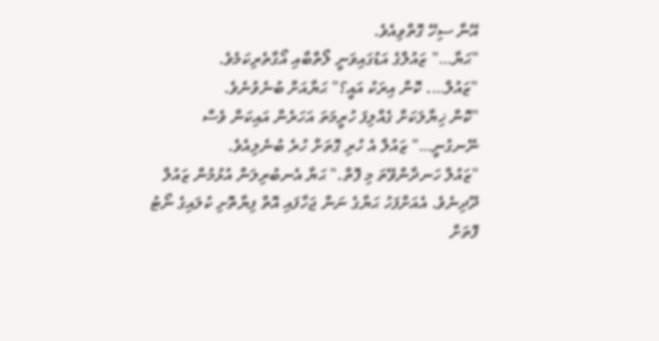އޭނާ ސިހޭ ގޮތްވިއެވެ.
"ޙަޔާ…" ޒައުލްގެ އަޑުގައިވަނީ ލޯތްބާއި އޯގާތެރިކަމެވެ.
"ޒައުލް…. ކޮން އިރަކު އައީ؟" ޙަޔާއަށް ބުނެވުނެވެ.
"ކޮން ޚިޔާލަކަށް ގެއްލިފަ ހުރީމަތަ އަހަރެން އައިކަން ވެސް ނޭނގުނީ…" ޒައުލް އެ ހުރި ގޮތަށް ހުރެ ބުނެލިއެވެ.
"ޒައުލް ހަނދާންވޭތަ މި ފޮތް." ޙަޔާ އެނބުރިލަން އުޅުމުން ޒައުލް ދޫދިނެވެ. އެއަށްފަހު ޙަޔާގެ ނަން ޖަހާފައި އޮތް ފިޔާތޮށި ކުލައިގެ ނޯޓު ފޮތަށް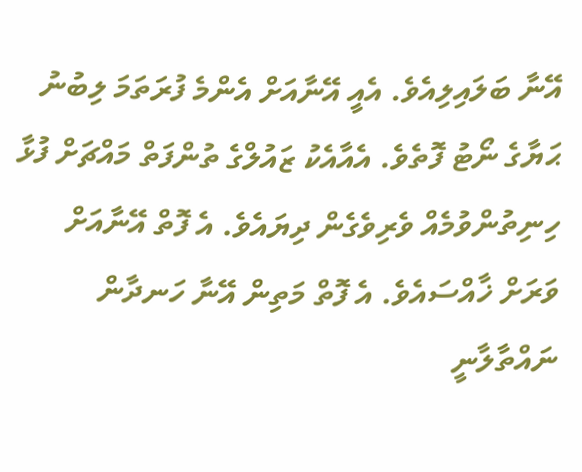އޭނާ ބަލައިލިއެވެ. އެއީ އޭނާއަށް އެންމެ ފުރަތަމަ ލިބުނު ޙަޔާގެ ނޯޓު ފޮތެވެ. އެއާއެކު ޒައުލްގެ ތުންފަތް މައްޗަށް ފުޅާ ހިނިތުންވުމެއް ވެރިވެގެން ދިޔައެވެ. އެ ފޮތް އޭނާއަށް ވަރަށް ޚާއްސައެވެ. އެ ފޮތް މަތިން އޭނާ ހަނދާން ނައްތާލާނީ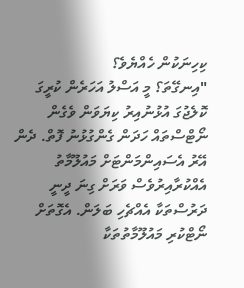ކިހިނަކުން ހެއްޔެވެ؟
"އިނގޭތަ؟ މީ އަސްލު އަހަރެން ކުރީގަ ކޮލެޖުގަ އުޅުނުއިރު ކިޔަވަން ވެގެން ނޯޓްސްތައް ހަދަން ގެންގުޅުނު ފޮތް. ދެން އޭރު އެސައިންމަންޓަށް މައުލޫމާތު އެއްކުރާއިރުވެސް ވަރަށް ގިނަ ދީނީ ދަރުސްތަކާ އެއްޗެހި ބަލަން. އެގޮތަށް ނޯޓްކުރި މައުލޫމާތުތަކާ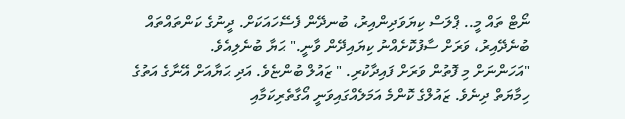ނޯޓް ތައް މީ.. ޕްލަސް ކިޔަވަދިންއިރު، ބުނދޭން ފެސޭހައަކަށް. ދީނުގެ ކަންތައްތައް ބުނެދޭއިރު، ވަރަށް ސާފުކޮށެއްނު ކިޔައިދޭން ވާނީ." ޙަޔާ ބުނެލިއެވެ.
"އަހަންނަށް މި ފޮތުން ވަރަށް ފައިދާކުރި. " ޒައުލް ބުންޏެވެ. އަދި ޙަޔާއަށް އޭނާގެ އަތުގެ ހިމާޔަތް ދިނެވެ. ޒައުލްގެ ކޮންމެ އަމަލެއްގައިވަނީ އޯގާތެރިކަމާއި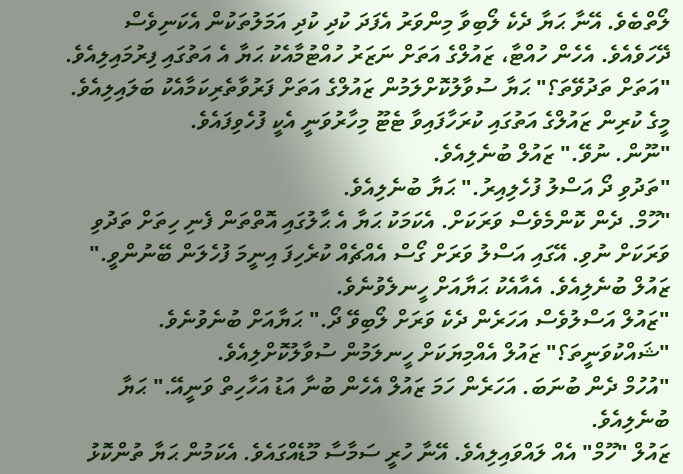ލޯތްބެވެ. އޭނާ ޙަޔާ ދެކެ ލޯބިވާ މިންވަރު އެފަދަ ކުދި ކުދި އަމަލުތަކުން އެކަނިވެސް ދޭހަވެއެވެ. އެހެން ހުއްޓާ، ޒައުލްގެ އަތަށް ނަޒަރު ހުއްޓުމާއެކު ޙަޔާ އެ އަތުގައި ފިރުމައިލިއެވެ.
"އަތަށް ތަދުވޭތަ؟" ޙަޔާ ސުވާލުކޮށްލަމުން ޒައުލްގެ އަތަށް ފަރުވާތެރިކަމާއެކު ބަލައިލިއެވެ. މީގެ ކުރިން ޒައުލްގެ އަތުގައި ކުރަހާފައިވާ ޓެޓޫ މިހާރުވަނީ އެކީ ފުހެވިފައެވެ.
"ނޫން. ނުވޭ." ޒައުލް ބުނެލިއެވެ.
"ތަދުވި ދޯ އަސްލު ފުހެލިއިރު." ޙަޔާ ބުނެލިއެވެ.
"ހޫމް. ދެން ކޮންމެވެސް ވަރަކަށް. އެކަމަކު ޙަޔާ އެ ޙާލުގައި އޮތްތަން ފެނި ހިތަށް ތަދުވި ވަރަކަށް ނުވި. އޭގައި އަސްލު ވަރަށް ގޯސް އެއްޗެއް ކުރެހިފަ އިނީމަ ފުހެލަން ބޭނުންވީ." ޒައުލް ބުނެލިއެވެ. އެއާއެކު ޙަޔާއަށް ހީނލެވުނެވެ.
"ޒައުލް އަސްލުވެސް އަހަރެން ދެކެ ވަރަށް ލޯބިވޭ ދޯ." ޙަޔާއަށް ބުނެވުނެވެ.
"ޝައްކުވަނީތަ؟" ޒައުލް އެއްމިޔަކަށް ހީނލަމުން ސުވާލުކޮށްލިއެވެ.
"އުހުމް ދެން ބުނަބަ. އަހަރެން ހަމަ ޒައުލް އެހެން ބުނާ އަޑު އަހާހިތް ވަނީއޭ." ޙަޔާ ބުނެލިއެވެ.
ޒައުލް "ހޫމް" އެއް ލައްވައިލިއެވެ. އޭނާ ހުރީ ސަމާސާ މޫޑެއްގައެވެ. އެކަމުން ޙަޔާ ތުންކޮޅު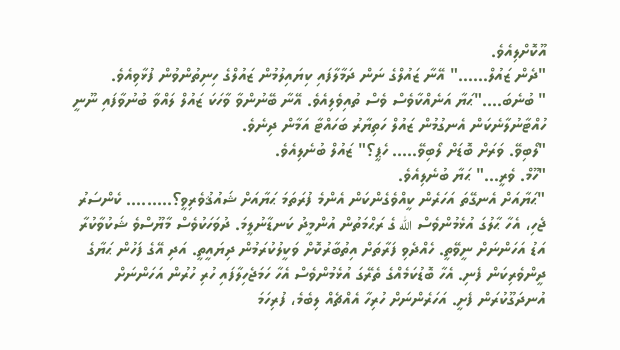އޫކޮށްލިއެވެ.
"ދެން ޒައުލް……" އޭނާ ޒައުލްގެ ނަން ދަމާލާފައި ކިޔައިލުމުން ޒައުލްގެ ހިނިތުންވުން ފުޅާވިއެވެ.
" ބުނެބަ…."ޙަޔާ އަނެއްކާވެސް ވެސް ތުއިވެލިއެވެ. އޭނާ ބޭނުންވާ ވާހަކަ ޒައުލް ލައްވާ ބުނުވާފައި ނޫނީ ހުއްޓާނުލާނެކަން އެނގުމުން ޒައުލް ހަތިޔާރު ބަހައްޓާ އަމާން ދިނެވެ.
"ލޯބިވޭ. ވަރަށް ބޮޑަށް ލޯބިވޭ….. ހެޕީ؟" ޒައުލް ބުނެލިއެވެ.
"ހޫމް. ވެރީ…" ޙަޔާ ބުނެލިއެވެ.
"ޙަޔާއަށް އެނގޭތަ އަހަރެން ކީއްވެގެންކަން އެންމެ ފުރަތަމަ ޙަޔާއަށް ޝައުޤުވެރިވީ؟......... ކެންސަރު ޖެހި، އެހާ ޙާލުގަ އުޅެމުންވެސް الله ގެ ރަޙްމަތުން އުންމީދު ކަނޑާނުލީމަ. ދުވަހަކުވެސް މާޔޫސްވެ ޝަކުވާކުރާ އަޑު އަހަންނަށް ނީވޭތީ. ހެއްދެވި ފަރާތަށް އިތުބާރުކޮށް ވަކީލުކުރަމުން ދިޔައީތީ. އަދި އޭގެ ފަހުން ޙަޔާގެ ދީންވެރިކަން ފެނި. އެހާ ބޮޑުކަމެއްގެ ތެރޭގަ އުޅެމުންވެސް އެހާ ހަމަޖެހިލާފައި ހުރި ހުރުން އަހަންނަށް އުނދަގޫކުރަން ފެށީ. އަހަރެންނަށް ހުރިހާ އެއްޗެއް ލިބެމެ، ފުރިހަމަ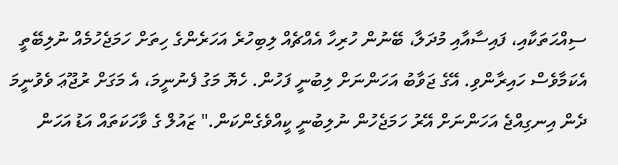ސިއްޙަތަކާއި، ފައިސާއާއި މުދަލާ، ބޭނުން ހުރިހާ އެއްޗެއް ލިބިހުރެ އަހަރެންގެ ހިތަށް ހަމަޖެހުމެއް ނުލިބޭތީ އެކަމާވެސް ހައިރާންވި. އޭގެ ޖަވާބު އަހަންނަށް ލިބުނީ ފަހުން. ހެޔޮ މަގު ފެނުނީމަ، އެ މަގަށް ރުޖޫޢަ ވެވުނީމަ ދެން އިނގިއްޖެ އަހަންނަށް އޭރު ހަމަޖެހުން ނުލިބުނީ ކީއްވެގެންކަން." ޒައުލް ގެ ވާހަކަތައް އަޑު އަހަން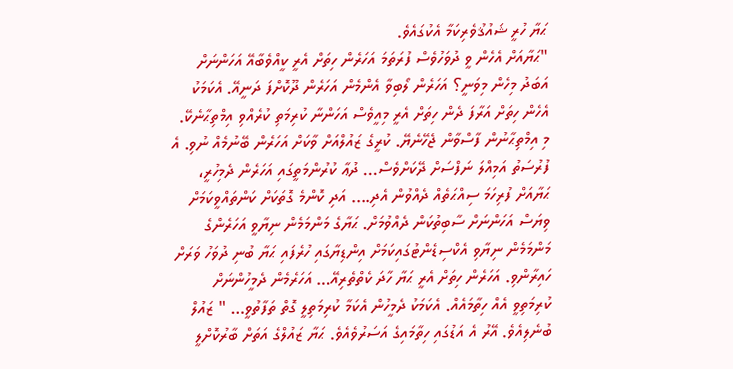ޙަޔާ ހުރީ ޝައުޤުވެރިކަމާ އެކުގައެވެ.
"ޙަޔާއަށް އެހެން ވީ ދުވަހުވެސް ފުރަތަމަ އަހަރެން ހިތަށް އެރީ ކީއްވެބާއޭ އަހަންނަށް އަބަދު މިހެން މިވަނީ؟ އަހަރެން ލޯބިވާ އެންމެން އަހަރެން ދޫކޮށްފަ ދަނީއޭ. އެކަމަކު އެހެން ހިތަށް އަރާފަ ދެން ހިތަށް އެރީ މިއީވެސް އަހަންނާ ކުރިމަތި ކުރެއްވި އިމްތިޙާނެކޭ. މި އިމްތިޙާނުން ފާސްވާން ޖެހޭނެޔޭ. ކުރީގެ ޒައުލްއަށް ވާކަށް އަހަރެން ބޭނުމެއް ނުވި. އެ ފުރުސަތު އަމިއްލަ ނަފްސަށް ދޭކަށްވެސް... ދުޢާ ކުރުންމަތީގައި އަހަރެން ދެމިހުރީ، ޙަޔާއަށް ފުރިހަމަ ސިއްޙަތެއް ދެއްވުން އެދި.... އަދި ކޮންމެ ގޮތަކަށް ކަންތައްވީކަމަށް ވިޔަސް އަހަންނަށް ސާބިތުކަން ދެއްވުމަށް. ޙަޔާގެ މަންމަމެން ނިޔާވީ އަހަރެންގެ މަންމަމެން ނިޔާވި އެކްސިޑެންޓުގައިކަމަށް އިންޑިޔާގައި ހުރެފައި ޙަޔާ ބުނި ދުވަހު ވަރަށް ހައިރާންވި. އަހަރެން ހިތަށް އެރީ ޙަޔާ ހާދަ ކެތްތެރިއޭ… އަހަރެމެން ދެމީހުންނަށް ކުރިމަތިވީ އެއް ހިތާމައެއް. އެކަމަކު ދެމީހުން އެކަމާ ކުރިމަތިލީ ގޮތް ތަފާތުވީ… " ޒައުލް ބުނެލިއެވެ. އޭރު އެ އަޑުގައި ހިތާމައިގެ އަސަރުވެއެވެ. ޙަޔާ ޒައުލްގެ އަތަށް ބާރުކޮށްލީ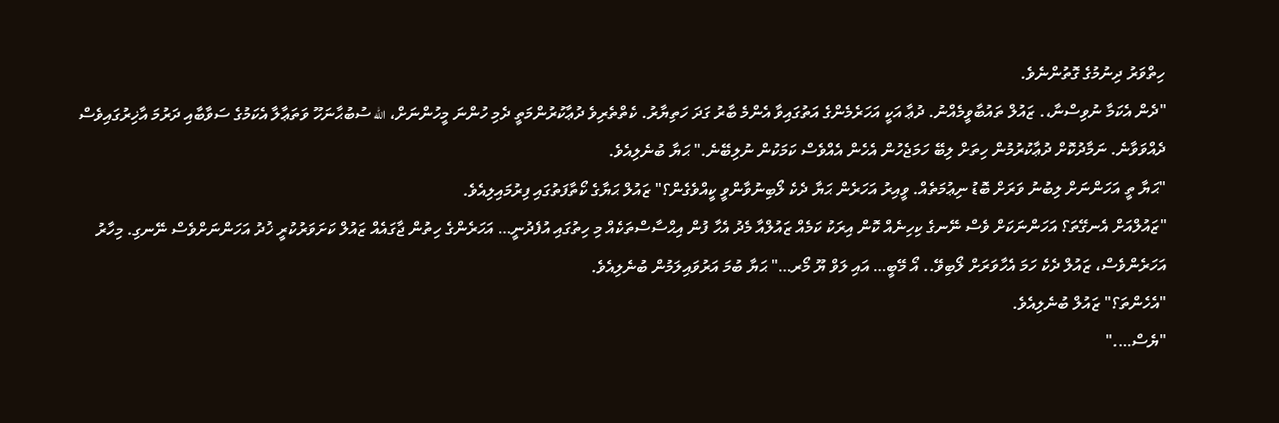ހިތްވަރު ދިނުމުގެ ގޮތުންނެވެ.
"ދެން އެކަމާ ނުވިސްނާ،. ޒައުލް ތައުބާވީމެއްނު. ދުޢާ އަކީ އަހަރެމެންގެ އަތުގައިވާ އެންމެ ބާރު ގަދަ ހަތިޔާރު. ކެތްތެރިވެ ދުޢާކުރުންމަތީ ދެމި ހުންނަ މީހުންނަށް، الله ސުބުޙާނަހޫ ވަތަޢާލާ އެކަމުގެ ސަވާބާއި ދަރުމަ އާޚިރުގައިވެސް ދެއްވަވާނެ. ނަމާދުކޮށް ދުޢާކުރުމުން ހިތަށް ލިބޭ ހަމަޖެހުން އެހެން އެއްވެސް ކަމަކުން ނުލިބޭނެ." ޙަޔާ ބުނެލިއެވެ.
"ޙަޔާ ތީ އަހަންނަށް ލިބުނު ވަރަށް ބޮޑު ނިޢުމަތެއް. ވީއިރު އަހަރެން ޙަޔާ ދެކެ ލޯބިނުވާންވީ ކީއްވެގެން؟" ޒައުލް ޙަޔާގެ ކޯތާފަތުގައި ފިރުމައިލިއެވެ.
"ޒައުލްއަށް އެނގޭތަ؟ އަހަންނަކަށް ވެސް ނޭނގެ ކިހިނެއް ކޮން އިރަކު ކަމެއް ޒައުލްއާ މެދު އެހާ ފުން އިޙްސާސްތަކެއް މި ހިތުގައި އުފެދުނީ… އަހަރެންގެ ހިތުން ޖާގައެއް ޒައުލް ކަށަވަރުކުރީ ޚުދު އަހަންނަށްވެސް ނޭނގި. މިހާރު އަހަރެންވެސް، ޒައުލް ދެކެ ހަމަ އެހާވަރަށް ލޯބިވޭ.. އޯ މޭބީ… އައި ލަވް ޔޫ މޯރ…" ޙަޔާ ބުމަ އަރުވައިލަމުން ބުނެލިއެވެ.
"އެހެންތަ؟" ޒައުލް ބުނެލިއެވެ.
"ޔެސް…."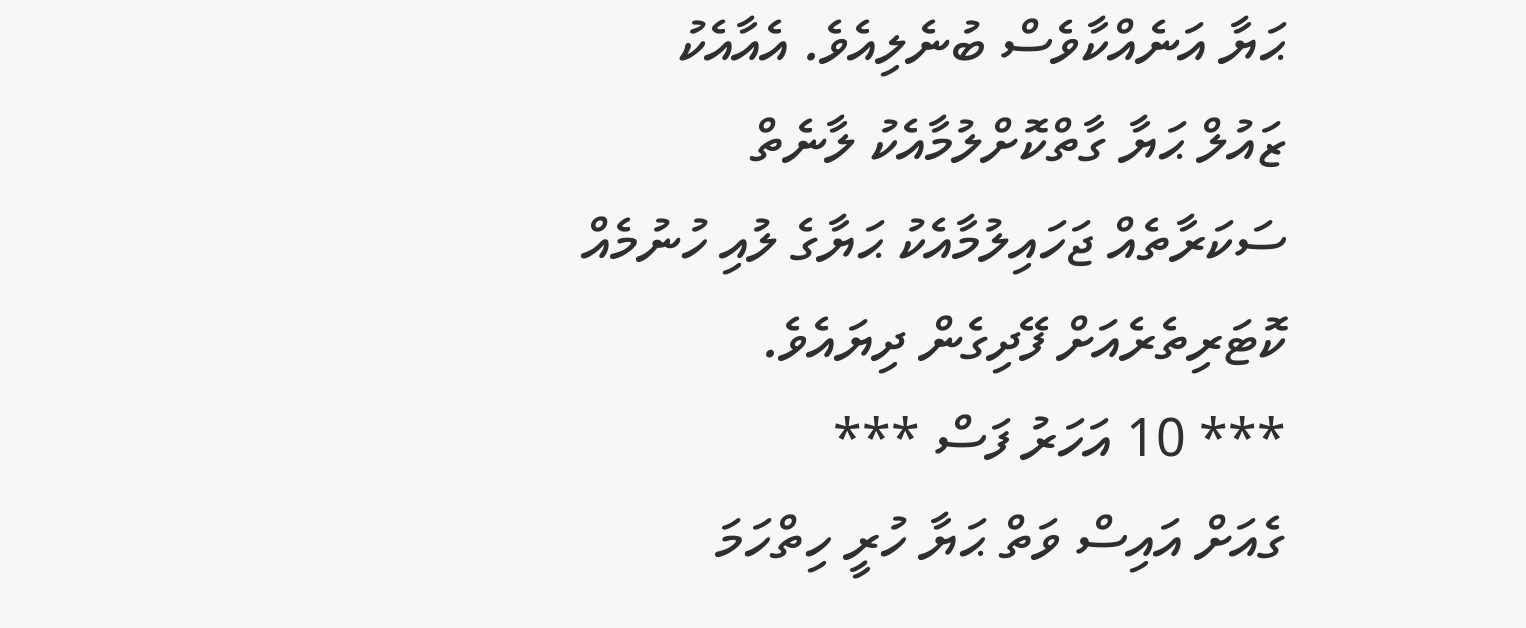ޙަޔާ އަނެއްކާވެސް ބުނެލިއެވެ. އެއާއެކު ޒައުލް ޙަޔާ ގާތްކޮށްލުމާއެކު ލާނެތް ސަކަރާތެއް ޖަހައިލުމާއެކު ޙަޔާގެ ލުއި ހުނުމެއް ކޮޓަރިތެރެއަށް ފޭދިގެން ދިޔައެވެ.
*** 10 އަހަރު ފަސް ***
ގެއަށް އައިސް ވަތް ޙަޔާ ހުރީ ހިތްހަމަ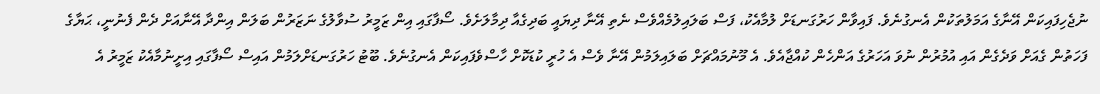ނުޖެހިފައިކަން އޭނާގެ އަމަލުތަކުން އެނގުނެވެ. ފައިވާން ހަރުގަނޑަށް ލުމާއެކު، ފަސް ބަލައިލުމެއްވެސް ނެތި އޭނާ ދިޔައީ ބަދިގެއާ ދިމާލަށެވެ. ސޯފާގައި އިން ޒަމީރު ސުވާލުގެ ނަޒަރުން ބަލަން އިންދާ އޭނާއަށް ދެން ފެނުނީ، ޙަޔާގެ ފަހަތުން ގެއަށް ވަދެގެން އައި އުމުރުން ނުވަ އަހަރުގެ އަންހެން ކުއްޖާއެވެ. އެ މޫނުމައްޗަށް ބަލައިލަމުން އޭނާ ވެސް އެ ހުރީ ކުޑަކޮށް ހާސްވެފައިކަން އެނގުނެވެ. ބޫޓު ހަރުގަނޑަށްލަމުން އައިސް ސޯފާގައި އިށީނުމާއެކު ޒަމީރު އެ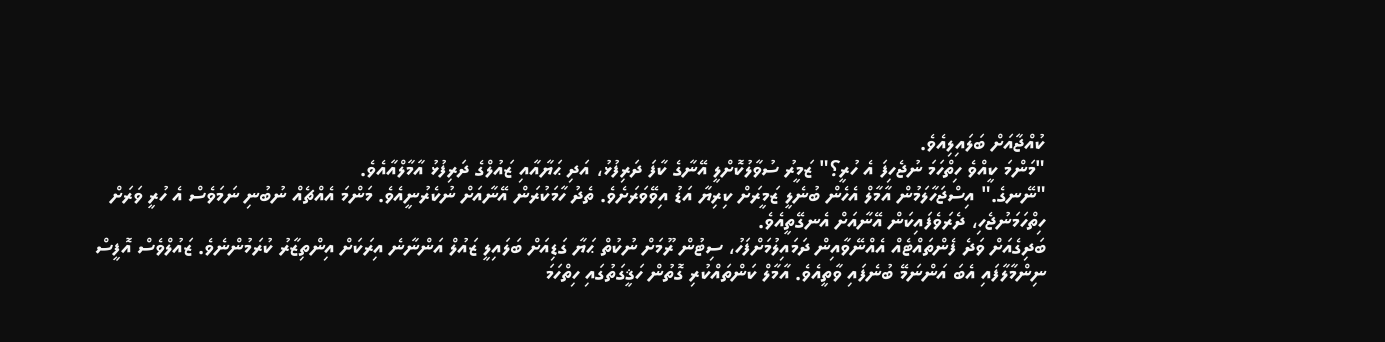ކުއްޖާއަށް ބަލައިލިއެވެ.
"މަންމަ ކީއްވެ ހިތްހަމަ ނުޖެހިފަ އެ ހުރީ؟" ޒަމީރު ސުވާލުކޮށްލީ އޭނާގެ ކާފަ ދަރިފުޅު، އަދި ޙަޔާއާއި ޒައުލްގެ ދަރިފުޅު އާމާލްއާއެވެ.
"ނޭނގެ." އިސްޖަހާލަމުން އާމާލް އެހެން ބުނެލީ ޒަމީރަށް ކިރިޔާ އަޑު އިވޭވަރަށެވެ. ތެދު ހާމަކުރަން އޭނާއަށް ނުކެރުނީއެވެ. މަންމަ އެއްޗެއް ނުބުނި ނަމަވެސް އެ ހުރީ ވަރަށް ހިތްހަމަނުޖެހި، ދެރަވެފައިކަން އޭނާއަށް އެނގޭތީއެވެ.
ބަދިގެއަށް ވަދެ ފެންތައްޓެއް އެއްނޭވާއިން ދަމައިލުމަށްފަހު، ސިޓުން ރޫމަށް ނުކުތް ޙަޔާ ގަޑިއަށް ބަލައިލީ ޒައުލް އަންނާނެ އިރަކަށް އިންތިޒާރު ކުރަމުންނެވެ. ޒައުލްވެސް އޮފީސް ނިންމާލާފައި އެބަ އަންނަމޭ ބުނެފައި ވާތީއެވެ. އާމާލް ކަންތައްކުރި ގޮތުން ހަޤީގަތުގައި ހިތްހަމަ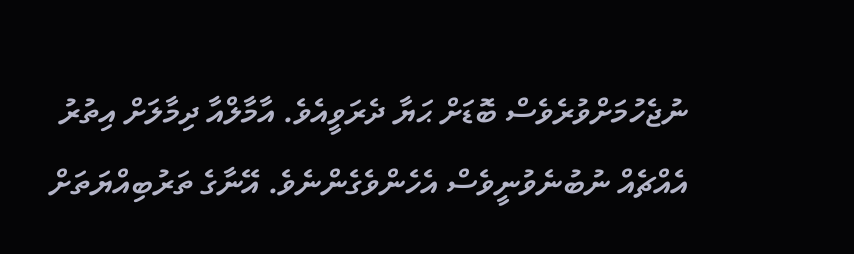ނުޖެހުމަށްވުރެވެސް ބޮޑަށް ޙަޔާ ދެރަވީއެވެ. އާމާލްއާ ދިމާލަށް އިތުރު އެއްޗެއް ނުބުނެވުނީވެސް އެހެންވެގެންނެވެ. އޭނާގެ ތަރުބިއްޔަތަށް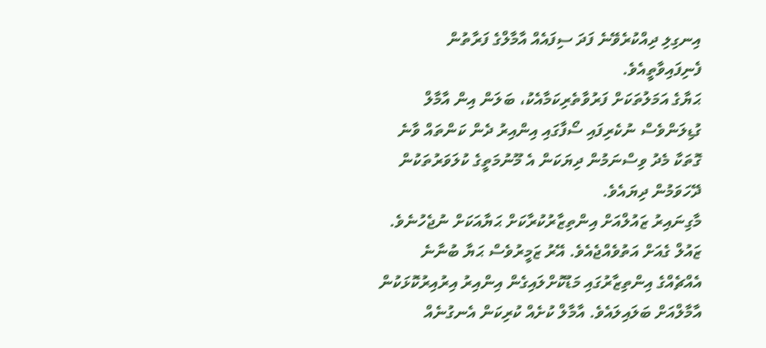އިނގިލި ދިއްކުރެވޭނެ ފަދަ ސިފައެއް އާމާލްގެ ފަރާތުން ފެނިފައިވާތީއެވެ.
ޙަޔާގެ އަމަލުތަކަށް ފަރުވާތެރިކަމާއެކު، ބަލަން އިން އާމާލް ގުޑިލަންވެސް ނުކެރިފައި ސޯފާގައި އިންއިރު ދެން ކަންތައް ވާނެ ގޮތަކާ މެދު ވިސްނަމުން ދިޔަކަން އެ މޫނުމަތީގެ ކުލަވަރުތަކުން ދޭހަވަމުން ދިޔައެވެ.
މާގިނައިރު ޒައުލްއަށް އިންތިޒާރުކުރާކަށް ޙަޔާއަކަށް ނުޖެހުނެވެ. ޒައުލް ގެއަށް އަތުވެއްޖެއެވެ. އޭރު ޒަމީރުވެސް ޙަޔާ ބުނާނެ އެއްޗެއްގެ އިންތިޒާރުގައި މަޑުކޮށްލައިގެން އިންއިރު އިރުއިރުކޮޅަކުން އާމާލްއަށް ބަލައިލައެވެ. އާމާލް ކުށެއް ކުރިކަން އެނގުނެއް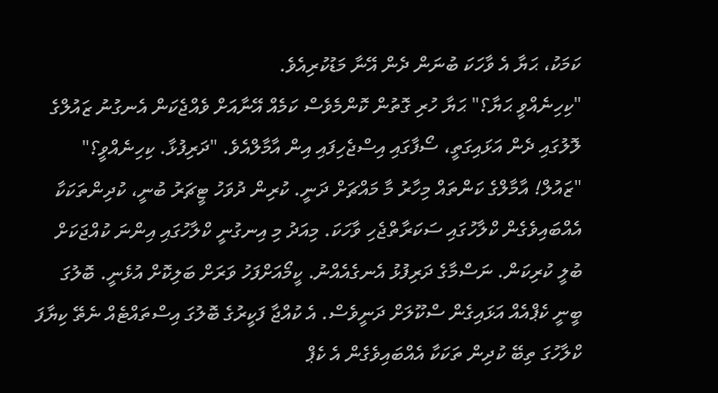ކަމަކު، ޙަޔާ އެ ވާހަކަ ބުނަން ދެން އޭނާ މަޑުކުރިއެވެ.
"ކިހިނެއްވީ ޙަޔާ؟" ޙަޔާ ހުރި ގޮތުން ކޮންމެވެސް ކަމެއް އޭނާއަށް ވެއްޖެކަން އެނގުނު ޒައުލްގެ ލޮލުގައި ދެން އަޅައިގަތީ، ސޯފާގައި އިސްޖެހިފައި އިން އާމާލްއެވެ. "ދަރިފުޅާ. ކިހިނެއްވީ؟"
"ޒައުލް! އާމާލްގެ ކަންތައް މިހާރު މާ މައްޗަށް ދަނީ. ކުރިން ދުވަހު ޓީޗަރު ބުނީ، ކުދިންތަކަކާ އެއްބައިވެގެން ކްލާހުގައި ސަކަރާތްޖެހި ވާހަކަ. މިއަދު މި އިނގުނީ ކްލާހުގައި އިންނަ ކުއްޖަކަށް ބުލީ ކުރިކަން. ނަސްމާގެ ދަރިފުޅު އެނގެއެއްނު. ކީމޯއަށްފަހު ވަރަށް ބަލިކޮށް އުޅެނީ. ބޮލުގަ ބީނީ ކެޕްއެއް އަޅައިގެން ސްކޫލަށް ދަނީވެސް. އެ ކުއްޖާ ފަކީރުގެ ބޮލުގަ އިސްތައްޓެއް ނެތޭ ކިޔާފަ ކްލާހުގަ ތިބޭ ކުދިން ތަކަކާ އެއްބައިވެގެން އެ ކެޕް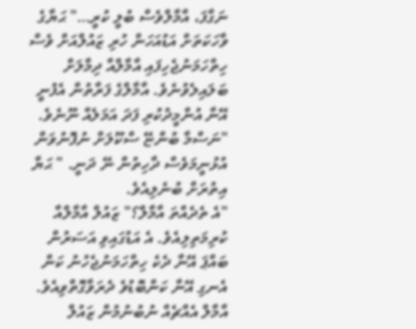ނަގާފަ، އާމާލްވެސް ބުލީ ކުރީ…" ޙަޔާގެ ވާހަކަތަށް އަޑުއަހަން ހުރި ޒައުލްއަށް ވެސް ހިތްހަމަނުޖެހިފައި އާމާލްއާ ދިމާލަށް ބަލައިލެވުނެވެ. އާމާލްގެ ފަރާތުން އެފުނީ އޭނާ އުންމީދުކުރި ފަދަ އަމަލެއް ނޫނެވެ.
"ނަސްމާ ބުންޏޭ ސްކޫލަށް ނުފޮނުވަން އުޅުނީމަވެސް ދާހިތުން ނޭ ދަނީ. " ޙަޔާ އިތުރަށް ބުނެލިއެވެ.
"އެ ތެދެއްތަ އާމާލް؟" ޒައުލް އާމާލްއާ ކުރިމަތިލިއެވެ. އެ އަޑުގައިވި އަސަރުން ބައްޕަ އޭނާ ދެކެ ހިތްހަމަނުޖެހުނު ކަން އެނގި އޭނާ ކަންބޮޑުވެ ދެރަވާގޮތްވިއެވެ. އާމާލް އެއްޗެއް ނުބުނުމުން ޒައުލް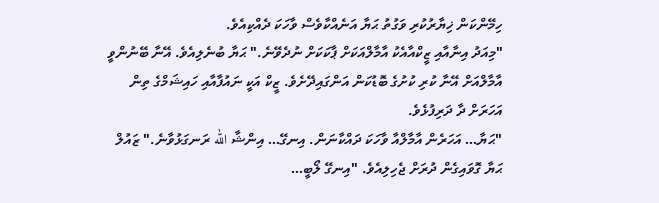ހިމޭންކަން ޚިޔާރުކުރި ވަގުތު ޙަޔާ އަނެއްކާވެސް ވާހަކަ ދެއްކިއެވެ.
"މިއަދު އިނާއާއި ޒީކްއާއެކު އާމާލްއަކަށް ޕާކަކަށް ނުދެވޭނެ." ޙަޔާ ބުނެލިއެވެ. އޭނާ ބޭނުންވީ އާމާލްއަށް އޭނާ ކުރި ކުށުގެ ބޮޑުކަން އަންގައިދޭށެވެ. ޒީކް އަކީ ނައުފާއާއި ހައިޝަމްގެ ތިން އަހަރަށް ދާ ދަރިފުޅެވެ.
"ޙަޔާ… އަހަރެން އާމާލްއާ ވާހަކަ ދައްކާނަން. އިނގޭ… އިންޝާ الله ރަނގަޅުވާނެ." ޒައުލް ޙަޔާ ގޮވައިގެން ދުރަށް ޖެހިލިއެވެ. "އިނގޭ ލޯބީ…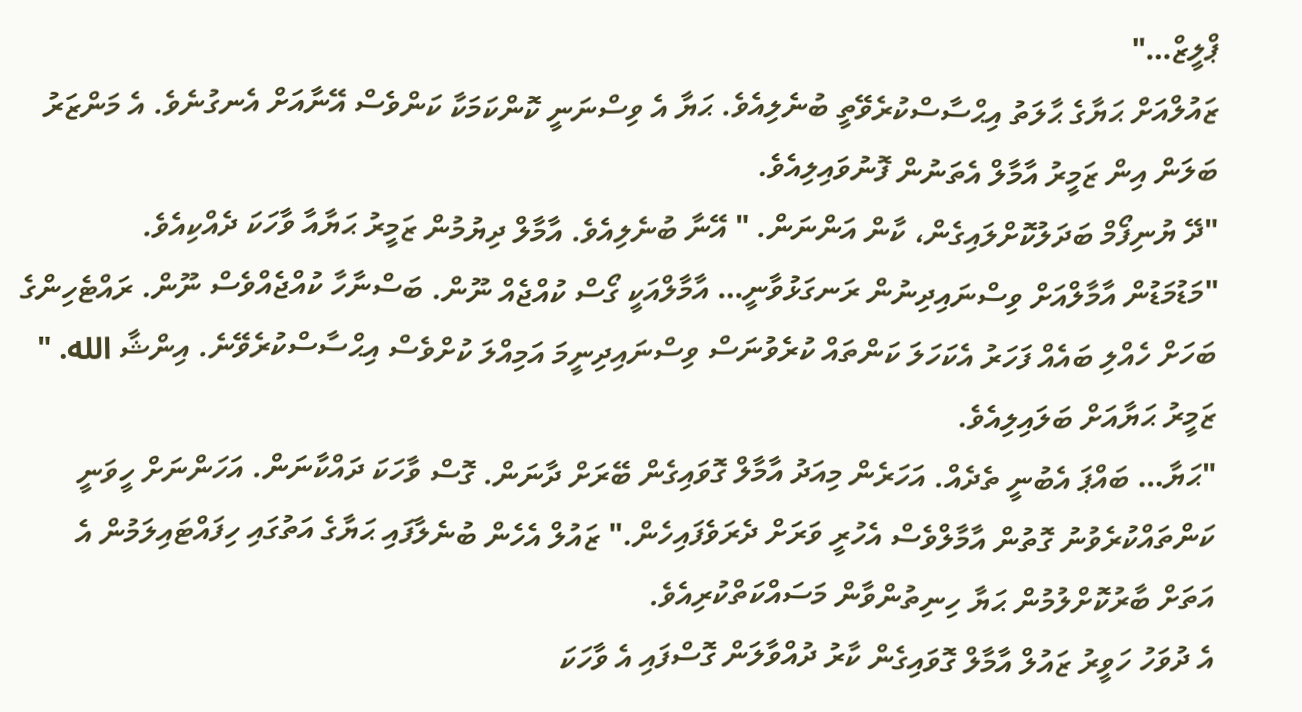ޕްލީޒް…"
ޒައުލްއަށް ޙަޔާގެ ޙާލަތު އިޙްސާސްކުރެވޭތީ ބުނެލިއެވެ. ޙަޔާ އެ ވިސްނަނީ ކޮންކަމަކާ ކަންވެސް އޭނާއަށް އެނގުނެވެ. އެ މަންޒަރު ބަލަން އިން ޒަމީރު އާމާލް އެތަނުން ފޮނުވައިލިއެވެ.
"ދޭ ޔުނިފޯމް ބަދަލުކޮށްލައިގެން، ކާން އަންނަން. " އޭނާ ބުނެލިއެވެ. އާމާލް ދިޔުމުން ޒަމީރު ޙަޔާއާ ވާހަކަ ދެއްކިއެވެ.
"މަޑުމަޑުން އާމާލްއަށް ވިސްނައިދިނުން ރަނގަޅުވާނީ… އާމާލްއަކީ ގޯސް ކުއްޖެއް ނޫން. ބަސްނާހާ ކުއްޖެއްވެސް ނޫން. ރައްޓެހިންގެ ބަހަށް ހެއްލި ބައެއް ފަހަރު އެކަހަލަ ކަންތައް ކުރެވުނަސް ވިސްނައިދިނީމަ އަމިއްލަ ކުށްވެސް އިޙްސާސްކުރެވޭނެ. އިންޝާ الله. " ޒަމީރު ޙަޔާއަށް ބަލައިލިއެވެ.
"ޙަޔާ… ބައްޕަ އެބުނީ ތެދެއް. އަހަރެން މިއަދު އާމާލް ގޮވައިގެން ބޭރަށް ދާނަން. ގޮސް ވާހަކަ ދައްކާނަން. އަހަންނަށް ހީވަނީ ކަންތައްކުރެވުނު ގޮތުން އާމާލްވެސް އެހުރީ ވަރަށް ދެރަވެފައިހެން." ޒައުލް އެހެން ބުނެލާފައި ޙަޔާގެ އަތުގައި ހިފައްޓައިލަމުން އެ އަތަށް ބާރުކޮށްލުމުން ޙަޔާ ހިނިތުންވާން މަސައްކަތްކުރިއެވެ.
އެ ދުވަހު ހަވީރު ޒައުލް އާމާލް ގޮވައިގެން ކާރު ދުއްވާލަން ގޮސްފައި އެ ވާހަކަ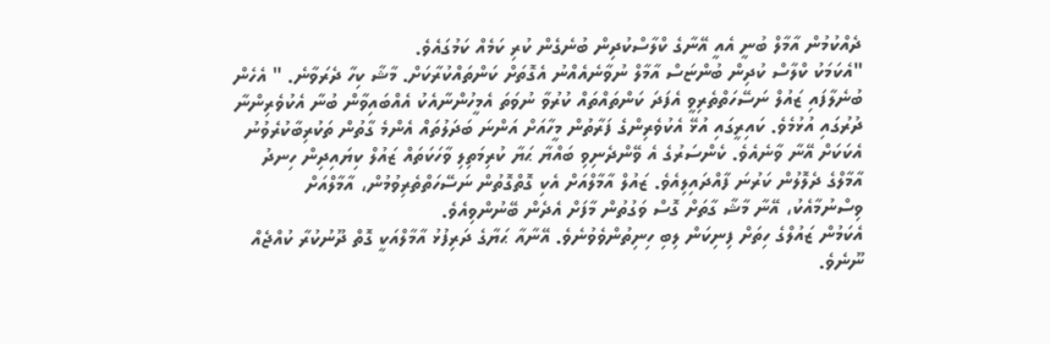ދެއްކުމުން އާމާލް ބުނީ އެއީ އޭނާގެ ކްލާސްކުދިން ބުނެގެން ކުރި ކަމެއް ކަމުގައެވެ.
"އެކަމަކު ކްލާސް ކުދިން ބުންޏަސް އާމާލް ނުވާނެއެއްނު އެގޮތަށް ކަންތައްކުރާކަށް. މާޝާ ކިހާ ދެރަވާނެ. " އެހެން ބުނެލާފައި ޒައުލް ނަސޭހަތްތެރިވީ އެފަދަ ކަންތައްތައް ކުރުވާ ނުވަތަ އެމީހުންނާއެކު އެއްބައިވާން ބުނާ އެކުވެރިންނާ ދުރުގައި އުޅުމެވެ. ކައިރީގައި އުޅޭ އެކުވެރިންގެ ފަރާތުން މީހާއަށް އަންނަ ބަދަލުތައް އެންމެ ގާތުން ތަކުރިބާކުރެވުނު އެކަކަށް އޭނާ ވާނެއެވެ. ކެންސަރުގެ އެ ވޭންދެނިވި ބައްޔާ ޙަޔާ ކުރިމަތިލި ވާހަކަތައް ޒައުލް ކިޔައިދިން ހިނދު އާމާލްގެ ދެލޮލުން ކަރުނަ ފާއްދައިލިއެވެ. ޒައުލް އާމާލްއަށް އެކި ގޮތްގޮތުން ނަސޭހަތްތެރިވުމުން، އާމާލްއަށް ވިސްނުމާއެކު، އޭނާ މާޝާ ގާތަށް ގޮސް ވަގުތުން މާފަށް އެދެން ބޭނުންވިއެވެ.
އެކަމުން ޒައުލްގެ ހިތަށް ފިނިކަން ލިބި ހިނިތުންވެވުނެވެ. އޭނާއާ ޙަޔާގެ ދަރިފުޅު އާމާލްއަކީ ގޮތް ދޫނުކުރާ ކުއްޖެއް ނޫނެވެ.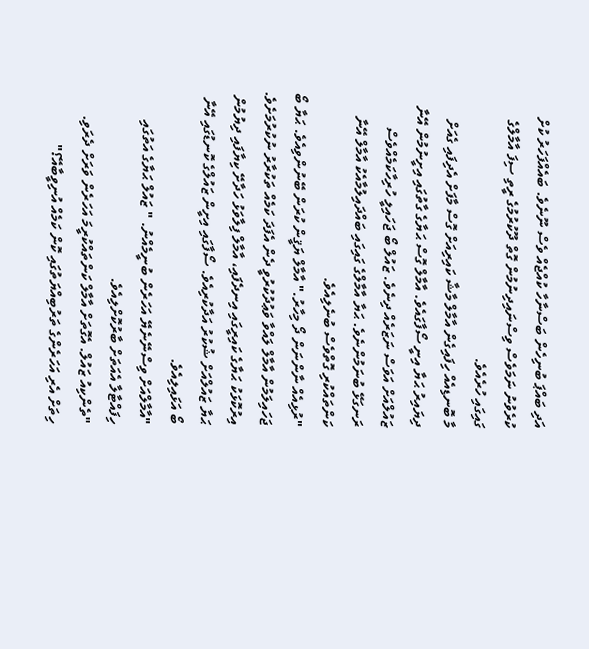އަދި ބައްޕަ ބުނިހެން ބަސްނާހާ ކުއްޖެއް ވެސް ނޫނެވެ. ބައެއްފަހަރު ކުށް ކުރެވުނު ނަމަވެސް ވިސްނައިދިނުމުން ގޮތް ދޫކުރުމުގެ ރީތި ސިފަ އާމާލްގެ ގައިގައި ހުރެއެވެ.
މާ ބޮނޑިއެއް ހިފައިގެން އާމާލް މާޝާ ކައިރިއަށް ގޮސް މާފަށް އެދިފައި ގެއަށް ދިޔައިރު ޙަޔާ އިނީ ސޯފާގައެވެ. އާމާލް ގޮސް ޙަޔާގެ ގާތުގައި އިށީނުމުން އޭނާ ޒައުލްއަށް އަވަސް ނަޒަރެއް ދިނެވެ. ޒައުލް ބޯ ޖަހައިލީ ހުރިހާކަމެއްވެސް ރަނގަޅޭ ބުނަމުންނެވެ. ޙަޔާ އާމާލްގެ ގައިގައި ބައްދައިލުމާއެކު އާމާލް އޭނާ ކަންތައްކުރި ގޮތްވެސް ބުނެލިއެވެ.
"ރުޅިއެއް ނާންނަން ދޯ މިހާރު." އާމާލް ޔަޤީން ކުރަން ބޭނުންވިއެވެ. ޙަޔާ ބޯ ޖަހައިލަމުން އާމާލް ލައްވާ ވަޢުދުކުރުވީ ދެން އެފަދަ ކަމެއް ތަކުރާރު ނުކުރުމަށެވެ.
އިރުކޮޅަކު ޙަޔާގެ ކައިރީގައި އިނދެފައި، އާމާލް ފިލާވަޅު ހަދާށޭ ކިޔާފައި ދިޔުމުން ޙަޔާ ޒައުލްއަށް ޝުކުރު އަދާކުރިއެވެ. ސޯފާގައި އިށީން ޒައުލްގެ ކޮނޑުގައި އޭނާ ބޯ އަޅައިލިއެވެ.
"އާމާލްއަށް ވިސްނޭނެޔޭ އަހަރެން ބުނީމެއްނު. " ޒައުލް ޙަޔާގެ އަތުގައި ހިފައްޓާލާ އެއަތަށް ބާރުކޮށްލިއެވެ.
"ތެންކިއު ޒައުލް. އެގޮތަށް އާމާލް ކަންތައްކުރީމަ އަހަރެން ވަރަށް ދެރަވި. ހިތަށް އެރި އަހަރެންގެ ތަރުބިއްޔަތުގައި ކޮން ކަމެއް އުނިވީބާއޭ؟"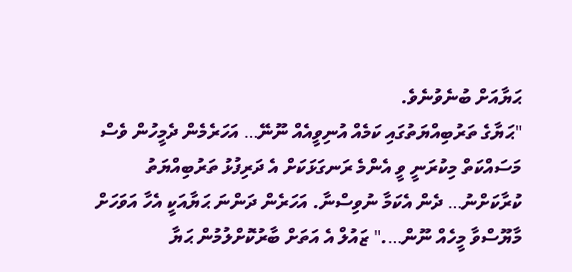ޙަޔާއަށް ބުނެވުނެވެ.
"ޙަޔާގެ ތަރުބިއްޔަތުގައި ކަމެއް އުނިވީއެއް ނޫނޭ… އަހަރެމެން ދެމީހުން ވެސް މަސައްކަތް މިކުރަނީ ވީ އެންމެ ރަނގަޅަކަށް އެ ދަރިފުޅު ތަރުބިއްޔަތު ކުރާކަށްނު… ދެން އެކަމާ ނުވިސްނާ. އަހަރެން ދަންނަ ޙަޔާއަކީ އެހާ އަވަހަށް މާޔޫސްވާ މީހެއް ނޫން…." ޒައުލް އެ އަތަށް ބާރުކޮށްލުމުން ޙަޔާ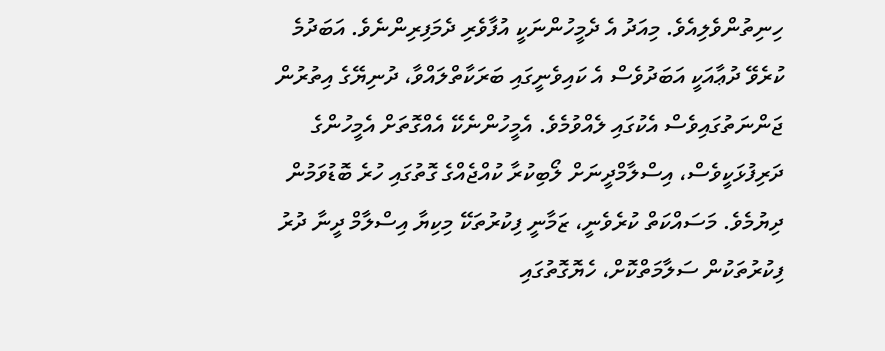ހިނިތުންވެލިއެވެ. މިއަދު އެ ދެމީހުންނަކީ އުފާވެރި ދެމަފިރިންނެވެ. އަބަދުމެ ކުރެވޭ ދުޢާއަކީ އަބަދުވެސް އެ ކައިވެނީގައި ބަރަކާތްލައްވާ، ދުނިޔޭގެ އިތުރުން ޖަންނަތުގައިވެސް އެކުގައި ލެއްވުމެވެ. އެމީހުންނެކޭ އެއްގޮތަށް އެމީހުންގެ ދަރިފުޅަކީވެސް، އިސްލާމްދީނަށް ލޯބިކުރާ ކުއްޖެއްގެ ގޮތުގައި ހުރެ ބޮޑުވަމުން ދިޔުމެވެ. މަސައްކަތް ކުރެވެނީ، ޒަމާނީ ފިކުރުތަކޭ މިކިޔާ އިސްލާމް ދީނާ ދުރު ފިކުރުތަކުން ސަލާމަތްކޮށް، ހެޔޮގޮތުގައި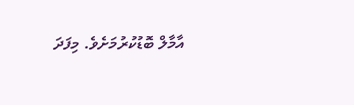އާމާލް ބޮޑުކުރުމަށެވެ. މިފަދަ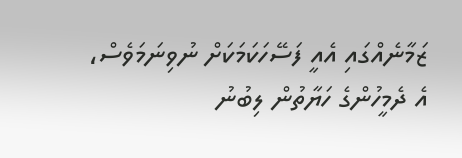ޒަމާނެއްގައި އެއީ ފަސޭހަކަމަކަށް ނުވިނަމަވެސް، އެ ދެމީހުންގެ ހަޔާތުން ލިބުނު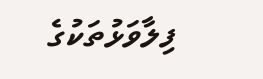ފިލާވަޅުތަކުގެ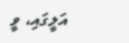އަލީގައި، ވީ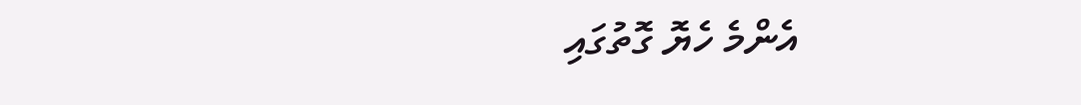އެންމެ ހެޔޮ ގޮތުގައި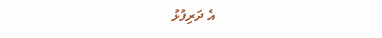އެ ދަރިފުޅު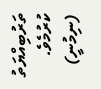ތަރުބިއްޔަތު ކުރުމެވެ.
(ނިމުނީ)